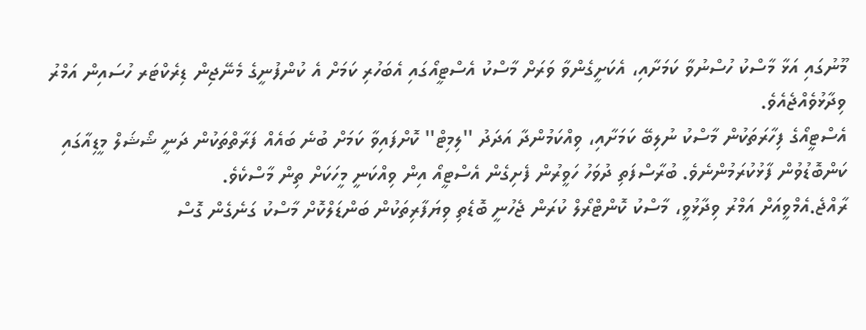މޫނުގައި އަޅާ މާސްކު ހުސްނުވާ ކަމަށާއި، އެކަށީގެންވާ ވަރަށް މާސްކު އެސްޓީއޯގައި އެބަހުރި ކަމަށް އެ ކުންފުނީގެ މެނޭޖިން ޑިރެކްޓަރ ހުސައިން އަމްރު ވިދާޅުވެއްޖެއެވެ.
އެސްޓީއޯގެ ފިހާރަތަކުން މާސްކު ނުލިބޭ ކަމަށާއި، ވިއްކަމުންދާ އަދަދު ''ލިމިޓް'' ކޮށްފައިވާ ކަމަށް ބުނެ ބައެއް ފަރާތްތަކުން ދަނީ ޝޯޝަލް މީޑިއާގައި ކަންބޮޑުވުން ފާޅުކުރަމުންނެވެ. ބުރާސްފަތި ދުވަހު ހަވީރުން ފެށިގެން އެސްޓީއޯ އިން ވިއްކަނީ މީހަކަށް ތިން މާސްކެވެ.
ރާއްޖެ.އެމްވީއަށް އަމްރު ވިދާޅުވީ، މާސްކު ކޮންޓްރޯލް ކުރަން ޖެހުނީ ބޮޑެތި ވިޔަފާރިތަކުން ބަންޑަލްކޮށް މާސްކު ގަނެގެން ގޮސް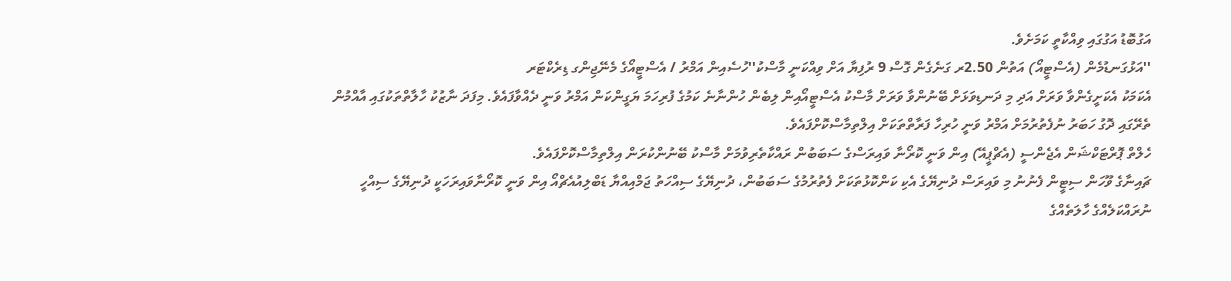އަގުބޮޑު އަގުގައި ވިއްކާތީ ކަމަށެވެ.
''އަޅުގަނޑުމެން (އެސްޓީއޯ) އަތުން 2.50ރ ގަނެގެން ގޮސް 9 ރުފިޔާ އަށް ވިއްކަނީ މާސްކު''ހުސެއިން އަމްރު / އެސްޓީއޯގެ މެނޭޖިންގ ޑިރެކްޓަރ
އެކަމަކު އެކަށީގެންވާ ވަރަށް އަދި މި ދަނޑިވަޅަށް ބޭނުންވާ ވަރަށް މާސްކު އެސްޓީއޯއިން ލިބެން ހުންނާނެ ކަމުގެ ފުރިހަމަ ޔަގީންކަން އަމްރު ވަނީ ދެއްވާފައެވެ. މިފަދަ ނާޒުކު ހާލާތްތަކުގައި އާއްމުން ތެރޭގައި ދޮގު ހަބަރު ނުފެތުރުމަށް އަމްރު ވަނީ ހުރިހާ ފަރާތްތަކަށް އިލްތިމާސްކޮށްފައެވެ.
ހެލްތް ޕޮރްޓަކްޝަން އެޖެންސީ (އެޗްޕީއޭ) އިން ވަނީ ކޮރޯނާ ވައިރަސްގެ ސަބަބުން ރައްކާތެރިވުމަށް މާސްކު ބޭނުންކުރަން އިލްތިމާސްކޮށްފައެވެ.
ޗައިނާގެ ވޫހަން ސިޓީން ފެނުނު މި ވައިރަސް ދުނިޔޭގެ އެކި ކަންކޮޅުތަކަށް ފެތުރުމުގެ ސަބަބުން، ދުނިޔޭގެ ސިއްހަތު ޖަމްއިއްޔާ ޑަބްލިއުއެޗްއޯ އިން ވަނީ ކޮރޯނާވައިރަހަކީ ދުނިޔޭގެ ސިއްހީ ނުރައްކަލެއްގެ ހާލަތެއްގެ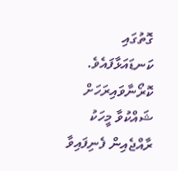ގޮތުގައި ކަނޑައަޅާފައެވެ. ކޮރޯނާވައިރަހަށް ޝައްކުވާ މީހަކު ރާއްޖެއިން ފެނިފައިވާ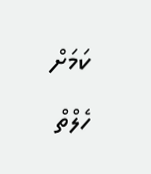ކަމަށް ހެލްތް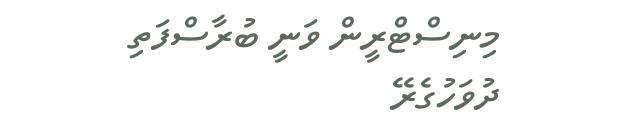މިނިސްޓްރީން ވަނީ ބުރާސްފަތި ދުވަހުގެރޭ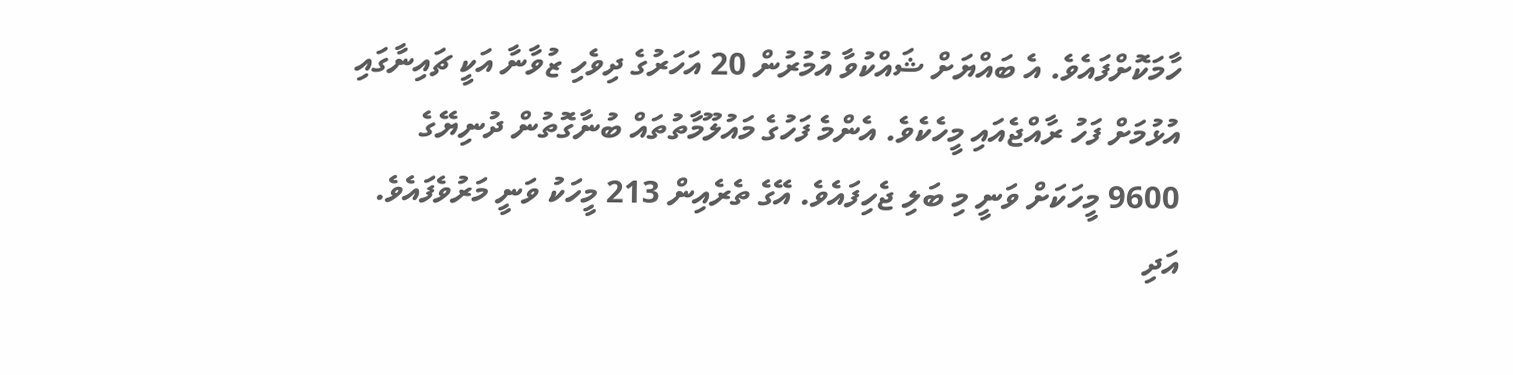ހާމަކޮށްފައެވެ. އެ ބައްޔަށް ޝައްކުވާ އުމުރުން 20 އަހަރުގެ ދިވެހި ޒުވާނާ އަކީ ޗައިނާގައި އުޅުމަށް ފަހު ރާއްޖެއައި މީހެކެވެ. އެންމެ ފަހުގެ މައުލޫމާތުތައް ބުނާގޮތުން ދުނިޔޭގެ 9600 މީހަކަށް ވަނީ މި ބަލި ޖެހިފައެވެ. އޭގެ ތެރެއިން 213 މީހަކު ވަނީ މަރުވެފައެވެ. އަދި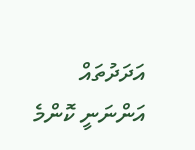އަދަދުތައް އަންނަނީ ކޮންމެ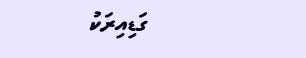ގަޑިއިރަކު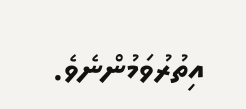އިތުރުވަމުންނެވެ.